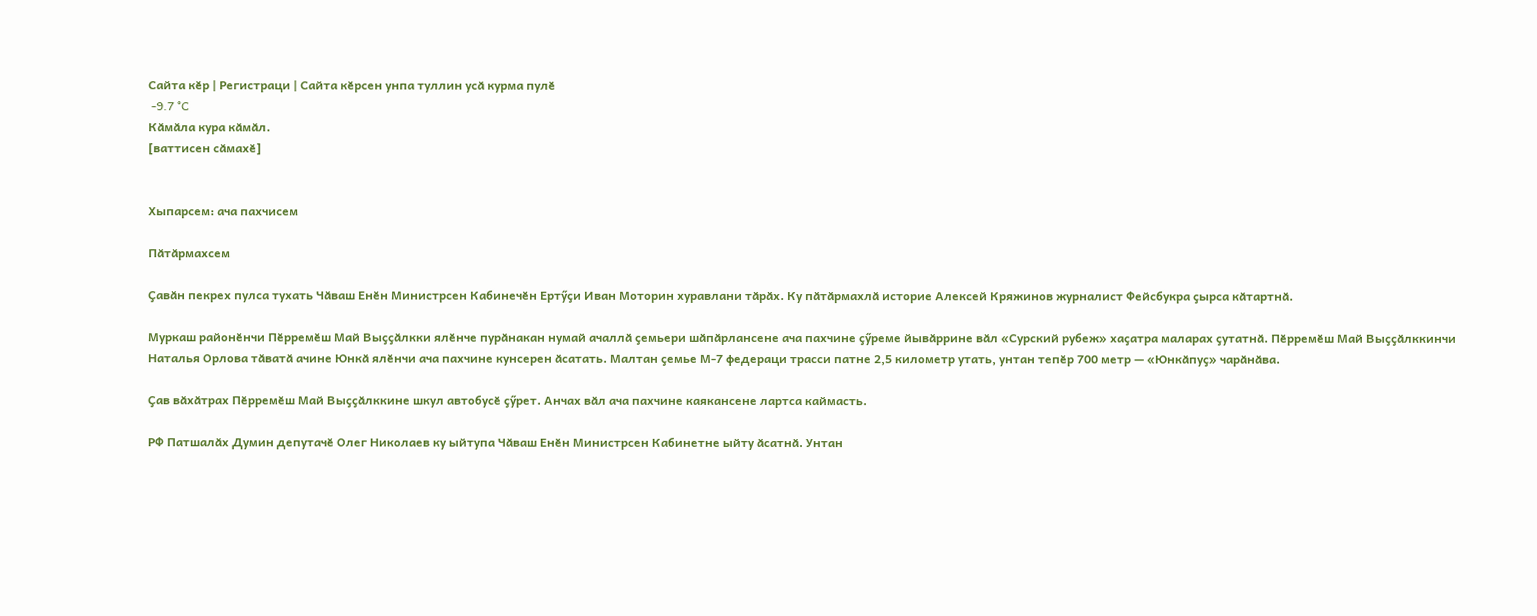Сайта кӗр | Регистраци | Сайта кӗрсен унпа туллин усӑ курма пулӗ
 -9.7 °C
Кӑмӑла кура кӑмӑл.
[ваттисен сӑмахӗ]


Хыпарсем: ача пахчисем

Пӑтӑрмахсем

Ҫавӑн пекрех пулса тухать Чӑваш Енӗн Министрсен Кабинечӗн Ертӳҫи Иван Моторин хуравлани тӑрӑх. Ку пӑтӑрмахлӑ историе Алексей Кряжинов журналист Фейсбукра ҫырса кӑтартнӑ.

Муркаш районӗнчи Пӗрремӗш Май Выҫҫӑлкки ялӗнче пурӑнакан нумай ачаллӑ ҫемьери шӑпӑрлансене ача пахчине ҫӳреме йывӑррине вӑл «Сурский рубеж» хаҫатра маларах ҫутатнӑ. Пӗрремӗш Май Выҫҫӑлккинчи Наталья Орлова тӑватӑ ачине Юнкӑ ялӗнчи ача пахчине кунсерен ӑсатать. Малтан ҫемье М-7 федераци трасси патне 2,5 километр утать, унтан тепӗр 700 метр — «Юнкӑпуҫ» чарӑнӑва.

Ҫав вӑхӑтрах Пӗрремӗш Май Выҫҫӑлккине шкул автобусӗ ҫӳрет. Анчах вӑл ача пахчине каякансене лартса каймасть.

РФ Патшалӑх Думин депутачӗ Олег Николаев ку ыйтупа Чӑваш Енӗн Министрсен Кабинетне ыйту ӑсатнӑ. Унтан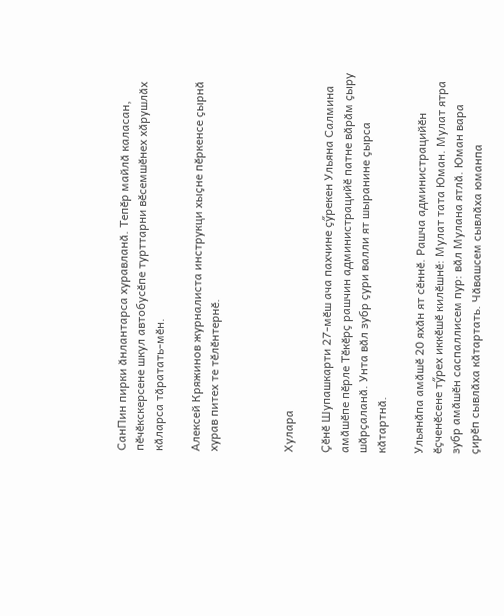СанПин пирки ӑнлантарса хуравланӑ. Тепӗр майлӑ каласан, пӗчӗкскерсене шкул автобусӗпе турттарни вӗсемшӗнех хӑрушлӑх кӑларса тӑратать-мӗн.

Алексей Кряжинов журналиста инструкци хыҫне пӗркенсе ҫырнӑ хурав питех те тӗлӗнтернӗ.



Хулара

Ҫӗнӗ Шупашкарти 27-мӗш ача пахчине ҫӳрекен Ульяна Салмина амӑшӗпе пӗрле Тӗкӗрҫ рашчин администрацийӗ патне вӑрӑм ҫыру шӑрҫаланӑ. Унта вӑл зубр ҫури валли ят шыранине ҫырса кӑтартнӑ.

Ульянӑпа амӑшӗ 20 яхӑн ят сӗннӗ. Рашча администрацийӗн ӗҫченӗсене тӳрех иккӗшӗ килӗшнӗ: Мулат тата Юман. Мулат ятра зубр амӑшӗн саспаллисем пур: вӑл Мулана ятлӑ. Юман вара ҫирӗп сывлӑха кӑтартать. Чӑвашсем сывлӑха юманпа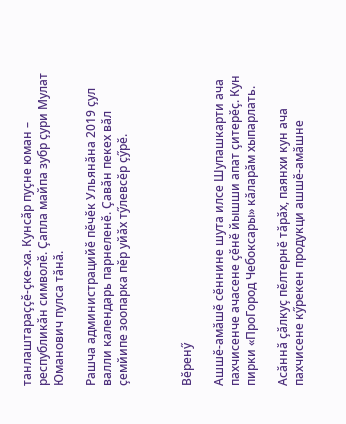танлаштараҫҫӗ-ҫке-ха. Кунсӑр пуҫне юман – республикӑн символӗ. Ҫапла майпа зубр ҫури Мулат Юманович пулса тӑнӑ.

Рашча администрацийӗ пӗчӗк Ульянӑна 2019 ҫул валли календарь парнеленӗ. Ҫавӑн пекех вӑл ҫемйипе зоопарка пӗр уйӑх тӳлевсӗр ҫӳрӗ.



Вӗренӳ

Ашшӗ-амӑшӗ сӗннине шута илсе Шупашкарти ача пахчисенче ачасене ҫӗнӗ йышши апат ҫитерӗҫ. Кун пирки «ПроГород Чебоксары» кӑларӑм хыпарлать.

Асӑннӑ ҫӑлкуҫ пӗлтернӗ тӑрӑх, паянхи кун ача пахчисене кӳрекен продукци ашшӗ-амӑшне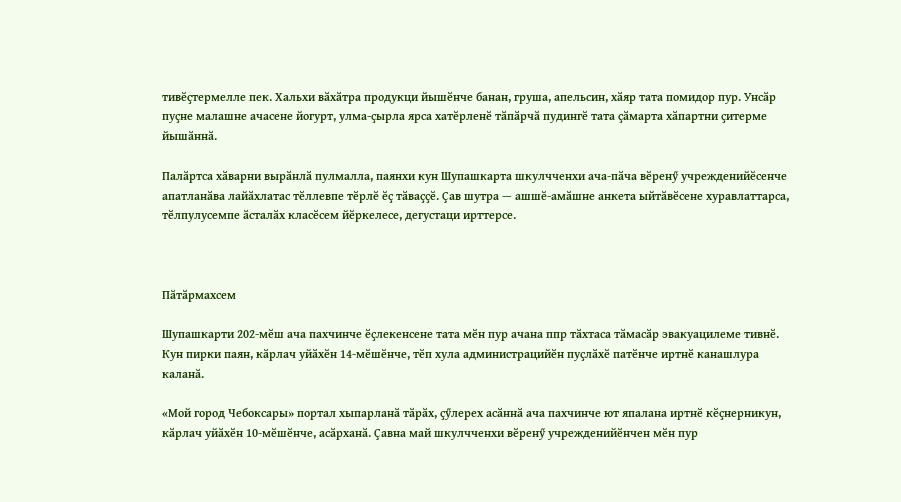тивӗҫтермелле пек. Хальхи вӑхӑтра продукци йышӗнче банан, груша, апельсин, хӑяр тата помидор пур. Унсӑр пуҫне малашне ачасене йогурт, улма-ҫырла ярса хатӗрленӗ тӑпӑрчӑ пудингӗ тата ҫӑмарта хӑпартни ҫитерме йышӑннӑ.

Палӑртса хӑварни вырӑнлӑ пулмалла, паянхи кун Шупашкарта шкулчченхи ача-пӑча вӗренӳ учрежденийӗсенче апатланӑва лайӑхлатас тӗллевпе тӗрлӗ ӗҫ тӑваҫҫӗ. Ҫав шутра — ашшӗ-амӑшне анкета ыйтӑвӗсене хуравлаттарса, тӗлпулусемпе ӑсталӑх класӗсем йӗркелесе, дегустаци ирттерсе.



Пӑтӑрмахсем

Шупашкарти 202-мӗш ача пахчинче ӗҫлекенсене тата мӗн пур ачана ппр тӑхтаса тӑмасӑр эвакуацилеме тивнӗ. Кун пирки паян, кӑрлач уйӑхӗн 14-мӗшӗнче, тӗп хула администрацийӗн пуҫлӑхӗ патӗнче иртнӗ канашлура каланӑ.

«Мой город Чебоксары» портал хыпарланӑ тӑрӑх, ҫӳлерех асӑннӑ ача пахчинче ют япалана иртнӗ кӗҫнерникун, кӑрлач уйӑхӗн 10-мӗшӗнче, асӑрханӑ. Ҫавна май шкулчченхи вӗренӳ учрежденийӗнчен мӗн пур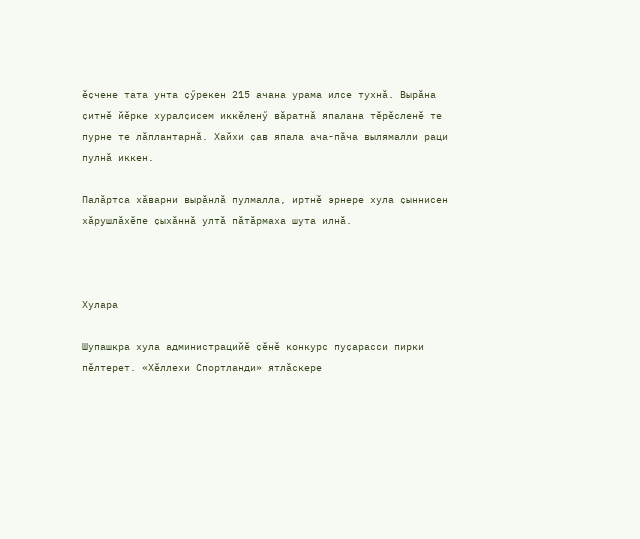ӗҫчене тата унта ҫӳрекен 215 ачана урама илсе тухнӑ. Вырӑна ҫитнӗ йӗрке хуралҫисем иккӗленӳ вӑратнӑ япалана тӗрӗсленӗ те пурне те лӑплантарнӑ. Хайхи ҫав япала ача-пӑча вылямалли раци пулнӑ иккен.

Палӑртса хӑварни вырӑнлӑ пулмалла, иртнӗ эрнере хула ҫыннисен хӑрушлӑхӗпе ҫыхӑннӑ ултӑ пӑтӑрмаха шута илнӑ.



Хулара

Шупашкра хула администрацийӗ ҫӗнӗ конкурс пуҫарасси пирки пӗлтерет. «Хӗллехи Спортланди» ятлӑскере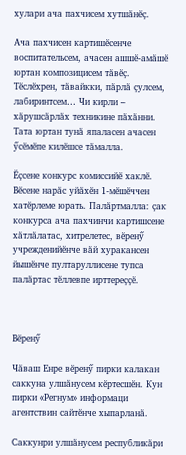хулари ача пахчисем хутшӑнӗҫ.

Ача пахчисен картишӗсенче воспитательсем, ачасен ашшӗ-амӑшӗ юртан композицисем тӑвӗҫ. Тӗслӗхрен, тӑвайкки, пӑрлӑ ҫулсем, лабиринтсем… Чи кирли – хӑрушсӑрлӑх техникине пӑхӑнни. Тата юртан тунӑ япаласен ачасен ӳсӗмӗпе килӗшсе тӑмалла.

Ӗҫсене конкурс комиссийӗ хаклӗ. Вӗсене нарӑс уйӑхӗн 1-мӗшӗччен хатӗрлеме юрать. Палӑртмалла: ҫак конкурса ача пахчинчи картишсене хӑтлӑлатас, хитрелетес, вӗренӳ учрежденийӗнче вӑй хуракансен йышӗнче пултаруллисене тупса палӑртас тӗллевпе ирттереҫҫӗ.



Вӗренӳ

Чӑваш Енре вӗренӳ пирки калакан саккуна улшӑнусем кӗртесшӗн. Кун пирки «Регнум» информаци агентствин сайтӗнче хыпарланӑ.

Саккунри улшӑнусем республикӑри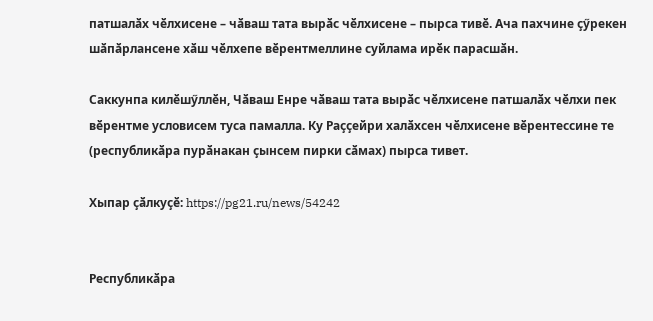патшалӑх чӗлхисене – чӑваш тата вырӑс чӗлхисене – пырса тивӗ. Ача пахчине ҫӳрекен шӑпӑрлансене хӑш чӗлхепе вӗрентмеллине суйлама ирӗк парасшӑн.

Саккунпа килӗшӳллӗн, Чӑваш Енре чӑваш тата вырӑс чӗлхисене патшалӑх чӗлхи пек вӗрентме условисем туса памалла. Ку Раҫҫейри халӑхсен чӗлхисене вӗрентессине те (республикӑра пурӑнакан ҫынсем пирки сӑмах) пырса тивет.

Хыпар ҫӑлкуҫӗ: https://pg21.ru/news/54242


Республикӑра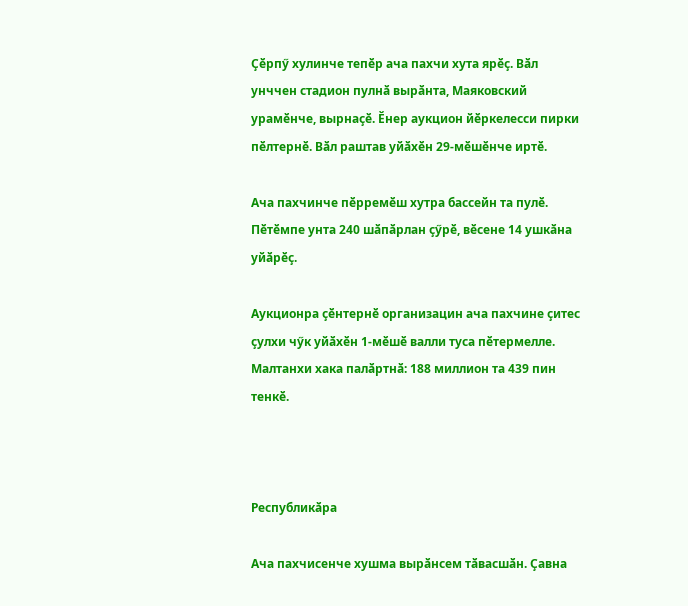Ҫӗрпӳ хулинче тепӗр ача пахчи хута ярӗҫ. Вӑл унччен стадион пулнӑ вырӑнта, Маяковский урамӗнче, вырнаҫӗ. Ӗнер аукцион йӗркелесси пирки пӗлтернӗ. Вӑл раштав уйӑхӗн 29-мӗшӗнче иртӗ.

Ача пахчинче пӗрремӗш хутра бассейн та пулӗ. Пӗтӗмпе унта 240 шӑпӑрлан ҫӳрӗ, вӗсене 14 ушкӑна уйӑрӗҫ.

Аукционра ҫӗнтернӗ организацин ача пахчине ҫитес ҫулхи чӳк уйӑхӗн 1-мӗшӗ валли туса пӗтермелле. Малтанхи хака палӑртнӑ: 188 миллион та 439 пин тенкӗ.



Республикӑра

Ача пахчисенче хушма вырӑнсем тӑвасшӑн. Ҫавна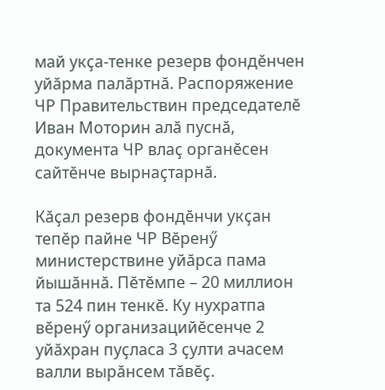май укҫа-тенке резерв фондӗнчен уйӑрма палӑртнӑ. Распоряжение ЧР Правительствин председателӗ Иван Моторин алӑ пуснӑ, документа ЧР влаҫ органӗсен сайтӗнче вырнаҫтарнӑ.

Кӑҫал резерв фондӗнчи укҫан тепӗр пайне ЧР Вӗренӳ министерствине уйӑрса пама йышӑннӑ. Пӗтӗмпе – 20 миллион та 524 пин тенкӗ. Ку нухратпа вӗренӳ организацийӗсенче 2 уйӑхран пуҫласа 3 ҫулти ачасем валли вырӑнсем тӑвӗҫ.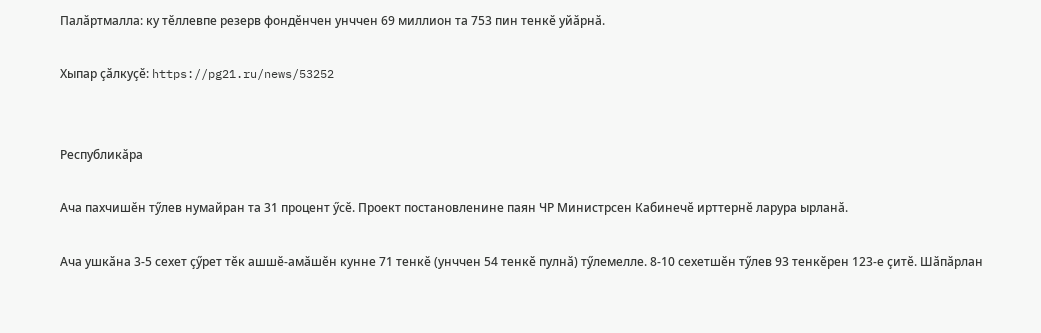Палӑртмалла: ку тӗллевпе резерв фондӗнчен унччен 69 миллион та 753 пин тенкӗ уйӑрнӑ.

Хыпар ҫӑлкуҫӗ: https://pg21.ru/news/53252


Республикӑра

Ача пахчишӗн тӳлев нумайран та 31 процент ӳсӗ. Проект постановленине паян ЧР Министрсен Кабинечӗ ирттернӗ ларура ырланӑ.

Ача ушкӑна 3-5 сехет ҫӳрет тӗк ашшӗ-амӑшӗн кунне 71 тенкӗ (унччен 54 тенкӗ пулнӑ) тӳлемелле. 8-10 сехетшӗн тӳлев 93 тенкӗрен 123-е ҫитӗ. Шӑпӑрлан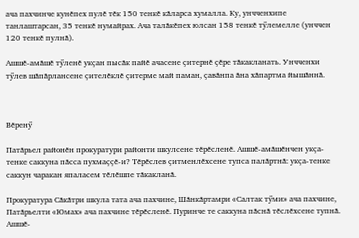ача пахчинче кунӗпех пулӗ тӗк 150 тенкӗ кӑларса хумалла. Ку, унчченхипе танлаштарсан, 35 тенкӗ нумайрах. Ача талӑкӗпех юлсан 158 тенкӗ тӳлемелле (унччен 120 тенкӗ пулнӑ).

Ашшӗ-амӑшӗ тӳленӗ укҫан пысӑк пайӗ ачасене ҫитернӗ ҫӗре тӑкакланать. Унчченхи тӳлев шӑпӑрлансене ҫителӗклӗ ҫитерме май паман, ҫавӑнпа ӑна хӑпартма йышӑннӑ.



Вӗренӳ

Патӑрьел районӗн прокуратури районти шкулсене тӗрӗсленӗ. Ашшӗ-амӑшӗнчен укҫа-тенке саккуна пӑсса пухмаҫҫӗ-и? Тӗрӗслев ҫитменлӗхсене тупса палӑртнӑ: укҫа-тенке саккун чаракан япаласем тӗлӗшпе тӑкакланӑ.

Прокуратура Сӑкӑтри шкула тата ача пахчине, Шӑнкӑртамри «Салтак тӳми» ача пахчине, Патӑрьелти «Юмах» ача пахчине тӗрӗсленӗ. Пуринче те саккуна пӑснӑ тӗслӗхсене тупнӑ. Ашшӗ-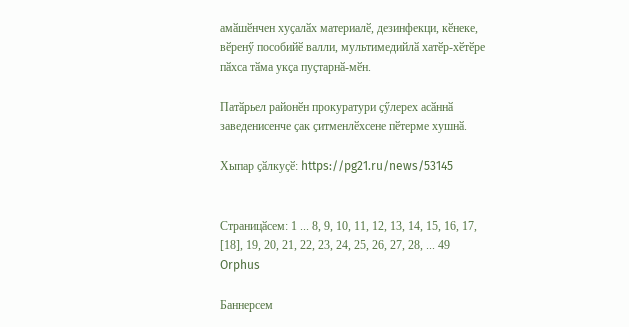амӑшӗнчен хуҫалӑх материалӗ, дезинфекци, кӗнеке, вӗренӳ пособийӗ валли, мультимедийлӑ хатӗр-хӗтӗре пӑхса тӑма укҫа пуҫтарнӑ-мӗн.

Патӑрьел районӗн прокуратури ҫӳлерех асӑннӑ заведенисенче ҫак ҫитменлӗхсене пӗтерме хушнӑ.

Хыпар ҫӑлкуҫӗ: https://pg21.ru/news/53145


Страницӑсем: 1 ... 8, 9, 10, 11, 12, 13, 14, 15, 16, 17, [18], 19, 20, 21, 22, 23, 24, 25, 26, 27, 28, ... 49
Orphus

Баннерсем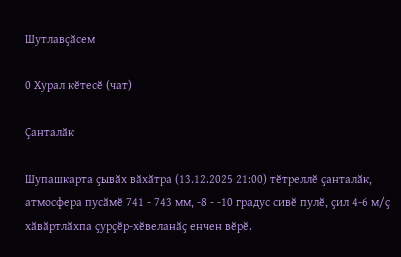Шутлавҫӑсем

0 Хурал кӗтесӗ (чат)

Ҫанталӑк

Шупашкарта ҫывӑх вӑхӑтра (13.12.2025 21:00) тӗтреллӗ ҫанталӑк, атмосфера пусӑмӗ 741 - 743 мм, -8 - -10 градус сивӗ пулӗ, ҫил 4-6 м/ҫ хӑвӑртлӑхпа ҫурҫӗр-хӗвеланӑҫ енчен вӗрӗ.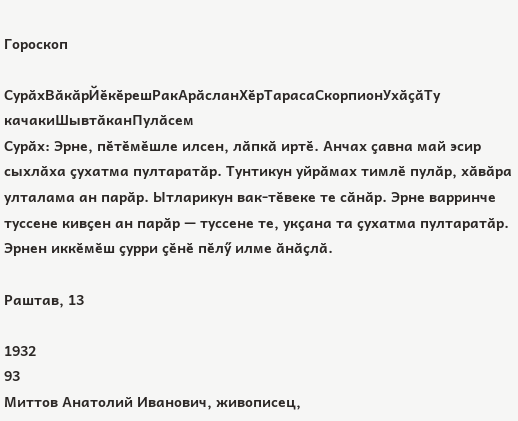Гороскоп

СурӑхВӑкӑрЙӗкӗрешРакАрӑсланХӗрТарасаСкорпионУхӑҫӑТу качакиШывтӑканПулӑсем
Сурӑх: Эрне, пӗтӗмӗшле илсен, лӑпкӑ иртӗ. Анчах ҫавна май эсир сыхлӑха ҫухатма пултаратӑр. Тунтикун уйрӑмах тимлӗ пулӑр, хӑвӑра улталама ан парӑр. Ытларикун вак-тӗвеке те сӑнӑр. Эрне варринче туссене кивҫен ан парӑр — туссене те, укҫана та ҫухатма пултаратӑр. Эрнен иккӗмӗш ҫурри ҫӗнӗ пӗлӳ илме ӑнӑҫлӑ.

Раштав, 13

1932
93
Миттов Анатолий Иванович, живописец,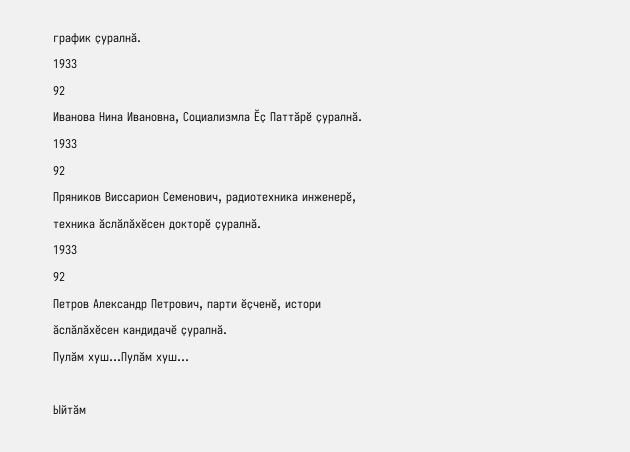график ҫуралнӑ.
1933
92
Иванова Нина Ивановна, Социализмла Ӗҫ Паттӑрӗ ҫуралнӑ.
1933
92
Пряников Виссарион Семенович, радиотехника инженерӗ, техника ӑслӑлӑхӗсен докторӗ ҫуралнӑ.
1933
92
Петров Александр Петрович, парти ӗҫченӗ, истори ӑслӑлӑхӗсен кандидачӗ ҫуралнӑ.
Пулӑм хуш...Пулӑм хуш...

Ыйтӑм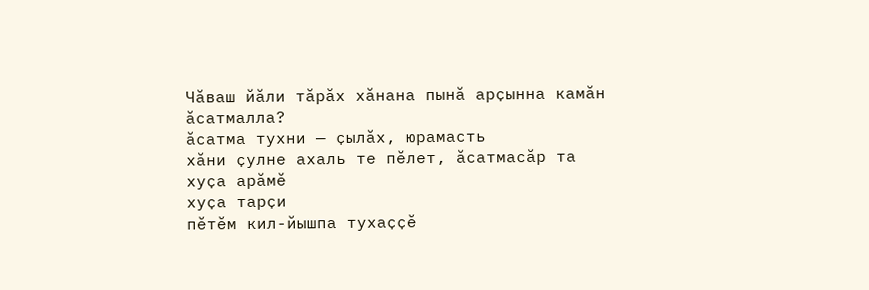Чӑваш йӑли тӑрӑх хӑнана пынӑ арҫынна камӑн ӑсатмалла?
ӑсатма тухни — ҫылӑх, юрамасть
хӑни ҫулне ахаль те пӗлет, ӑсатмасӑр та
хуҫа арӑмӗ
хуҫа тарҫи
пӗтӗм кил-йышпа тухаҫҫӗ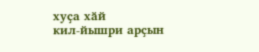хуҫа хӑй
кил-йышри арҫын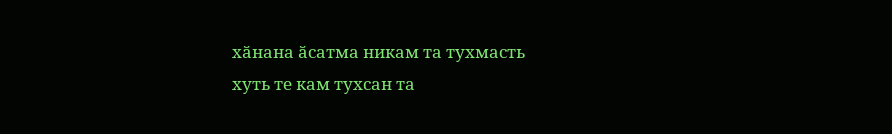хӑнана ӑсатма никам та тухмасть
хуть те кам тухсан та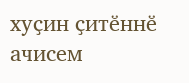хуҫин ҫитӗннӗ ачисем